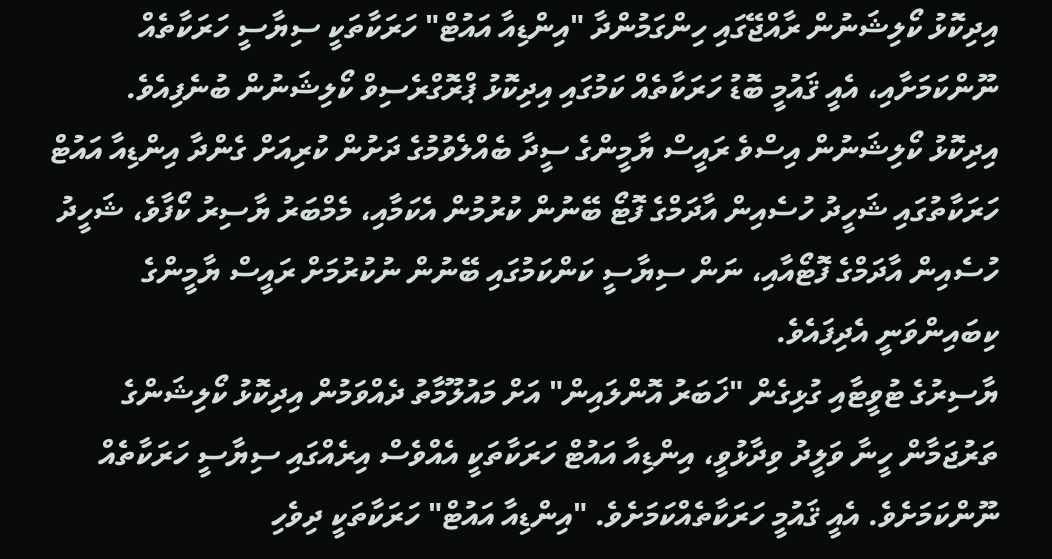އިދިކޮޅު ކޯލިޝަނުން ރާއްޖޭގައި ހިންގަމުންދާ "އިންޑިއާ އައުޓް" ހަރަކާތަކީ ސިޔާސީ ހަރަކާތެއް ނޫންކަމަށާއި، އެއީ ޤައުމީ ބޮޑު ހަރަކާތެއް ކަމުގައި އިދިކޮޅު ޕްރޮގްރެސިވް ކޯލިޝަނުން ބުނެފިއެވެ.
އިދިކޮޅު ކޯލިޝަނުން އިސްވެ ރައީސް ޔާމީންގެ ސީދާ ބެއްލެވުމުގެ ދަށުން ކުރިއަށް ގެންދާ އިންޑިއާ އައުޓް ހަރަކާތުގައި ޝަހީދު ހުސެއިން އާދަމްގެ ފޮޓޯ ބޭނުން ކުރުމުން އެކަމާއި، މެމްބަރު ޔާސިރު ކޯފާވެ، ޝަހީދު ހުސެއިން އާދަމްގެ ފޮޓޯއާއި، ނަން ސިޔާސީ ކަންކަމުގައި ބޭނުން ނުކުރުމަށް ރައީސް ޔާމީންގެ ކިބައިންވަނީ އެދިފައެވެ.
ޔާސިރުގެ ޓުވީޓާއި ގުޅިގެން "ޚަބަރު އޮންލައިން" އަށް މައުލޫމާތު ދެއްވަމުން އިދިކޮޅު ކޯލިޝަންގެ ތަރުޖަމާން ހީނާ ވަލީދު ވިދާޅުވީ، އިންޑިއާ އައުޓް ހަރަކާތަކީ އެއްވެސް އިރެއްގައި ސިޔާސީ ހަރަކާތެއް ނޫންކަމަށެވެ. އެއީ ޤައުމީ ހަރަކާތެއްކަމަށެވެ. "އިންޑިއާ އައުޓް" ހަރަކާތަކީ ދިވެހި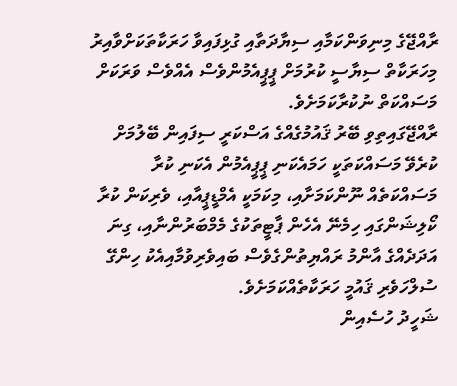ރާއްޖޭގެ މިނިވަންކަމާއި ސިޔާދަތާއި ގުޅިފައިވާ ހަރަކާތަކަށްވާއިރު މިހަރަކާތް ސިޔާސީ ކުރުމަށް ޕީޕީއެމުންވެސް އެއްވެސް ވަރަކަށް މަސައްކަތް ނުކުރާކަމަށެވެ.
ރާއްޖޭގައިތިވި ބޭރު ޤައުމުގެއްގެ އަސްކަރީ ސިފައިން ބޭލުމަށް ކުރެވޭ މަސައްކަތަކީ ހަމައެކަނި ޕީޕީއެމުން އެކަނި ކުރާ މަސައްކަތެއް ނޫންކަމަށާއި، މިކަމަކީ އެމްޑީޕީއާއި، ވެރިކަން ކުރާ ކޯލިޝަންގައި ހިމެނޭ އެހެން ޕާޓީތަކުގެ މެމްބަރުންނާއި، ގިނަ އަދަދެއްގެ އާންމު ރައްޔިތުންގެވެސް ބައިވެރިވުމާއިއެކު ހިންގޭ ސުލްހަވެރި ޤައުމީ ހަރަކާތެއްކަމަށެވެ.
ޝަހީދު ހުސެއިން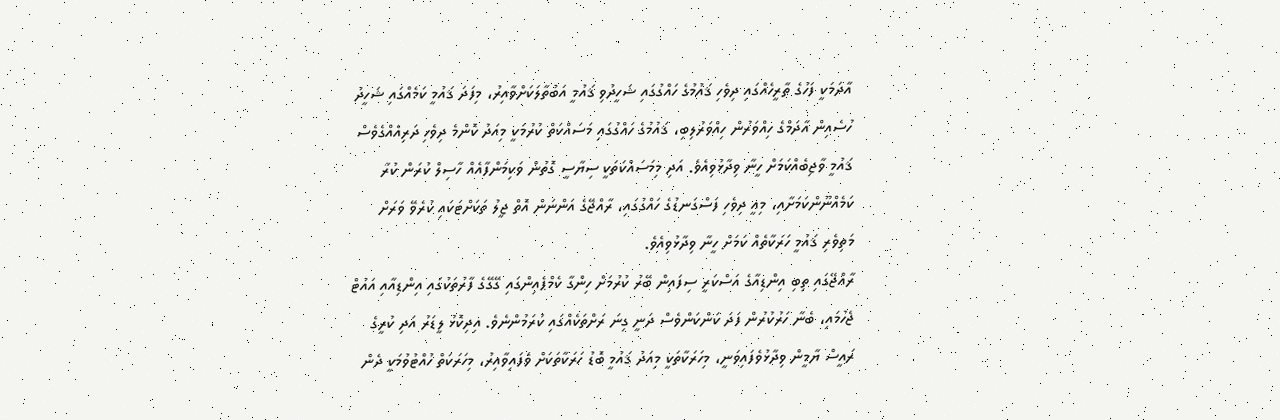އާދަމަކީ ފަހުގެ ތާރީހެއްގައި ދިވެހި ޤައުމުގެ ހައްގުގައި ޝަހީދުވި ޤައުމީ އަބުތާލަކަށްވާއިރު، މިފަދަ ޤައުމީ ކަމެއްގައި ޝަހީދު ހުސެއިން އާދަމްގެ ހިއްވަރުން ހިއްވަރުލިބި، ޤައުމުގެ ހައްގުގައި މަސައްކަތް ކުރުމަކީ މިއަދު ކޮންމެ ދިވެހި ދަރިއެއްގެވެސް ޤައުމީ ވާޖިބެއްކަމަށް ހީނާ ވިދާޅުވިއެވެ. އަދި މިމަސައްކަތަކީ ސިޔާސީ ގޮތުން ވަކިމަންފާއެއް ހާސިލް ކުރަން ކުރާ ކަމެއްނޫންކަމަށާއި، މިއީ ދިވެހި ފަސްގަނޑުގެ ހައްގުގައި، ރާއްޖޭގެ އަންނަން އޮތް ޖީލު ތަކަށްޓަކައި ކުރެވޭ ވަރަށް މަތިވެރި ޤައުމީ ހަރަކާތެއް ކަމަށް ހީނާ ވިދާޅުވިއެވެ.
ރާއްޖޭގައި ތިބި އިންޑިއާގެ އަސްކަރީ ސިފައިން ބޭރު ކުރުމަށް ހިންގާ ކެމްޕެއިންގައި ގޭގޭގެ ފާރުތަކުގައި އިންޑިއާއި އައުޓް ޖެހުމައި، ބެނާ ހަރުކުރުން ފަދަ ކަންކަންވެސް ދަނީ ގިނަ ރަށްތަކެއްގައި ކުރަމުންނެވެ. އިދިކޮޅު ލީޑަރު އަދި ކުރީގެ ރައީސް ޔާމީން ވިދާޅުވެފައިވަނީ، މިހަރަކާތަކީ މިއަދު ޤައުމީ ބޮޑު ހަރަކާތަކަށް ވެފައިވާއިރު، މިހަރަކަތް ހުއްޓުވުމަކީ ދެން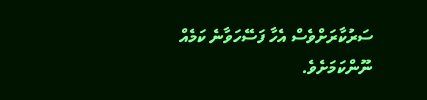ސަރުކާރަށްވެސް އެހާ ފަސޭހަވާނެ ކަމެއް ނޫންކަމަށެވެ.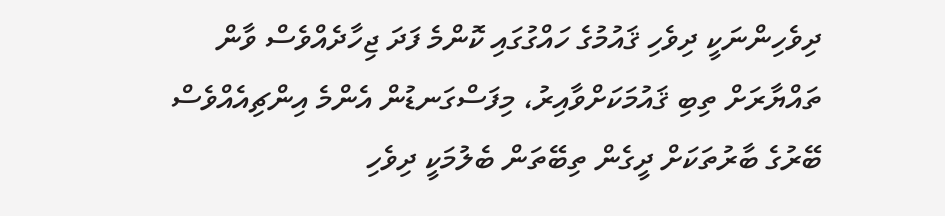ދިވެހިންނަކީ ދިވެހި ޤައުމުގެ ހައްގުގައި ކޮންމެ ފަދަ ޖިހާދެއްވެސް ވާން ތައްޔާރަށް ތިބި ޤައުމަކަށްވާއިރު، މިފަސްގަނޑުން އެންމެ އިންޗިއެއްވެސް ބޭރުގެ ބާރުތަކަށް ދީގެން ތިބޭތަން ބެލުމަކީ ދިވެހި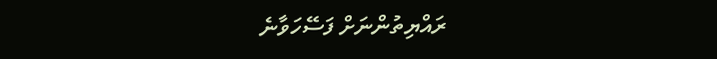ރައްޔިތުންނަށް ފަސޭހަވާނެ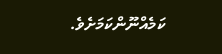ކަމެއްނޫންކަމަށެވެ.